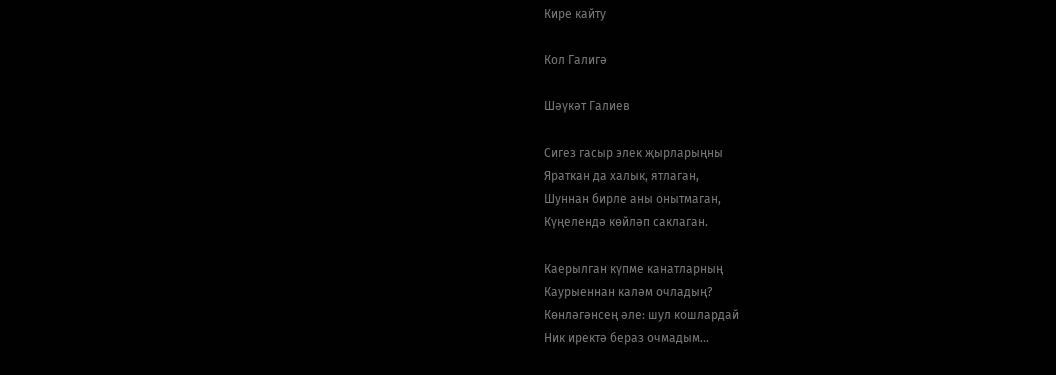Кире кайту

Кол Галигә

Шәүкәт Галиев

Сигез гасыр элек җырларыңны
Яраткан да халык, ятлаган,
Шуннан бирле аны онытмаган,
Күңелендә көйләп саклаган.

Каерылган күпме канатларның
Каурыеннан каләм очладың?
Көнләгәнсең әле: шул кошлардай
Ник иректә бераз очмадым...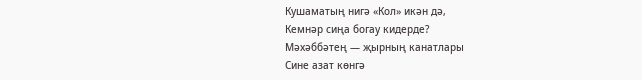Кушаматың нигә «Кол» икән дә,
Кемнәр сиңа богау кидерде?
Мәхәббәтең — җырның канатлары
Сине азат көнгә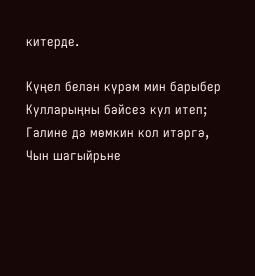китерде.

Күңел белән күрәм мин барыбер
Кулларыңны бәйсез кул итеп;
Галине дә мөмкин кол итәргә,
Чын шагыйрьне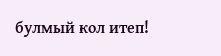булмый кол итеп!